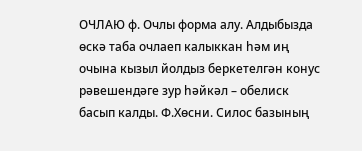ОЧЛАЮ ф. Очлы форма алу. Алдыбызда өскә таба очлаеп калыккан һәм иң очына кызыл йолдыз беркетелгән конус рәвешендәге зур һәйкәл – обелиск басып калды. Ф.Хөсни. Силос базының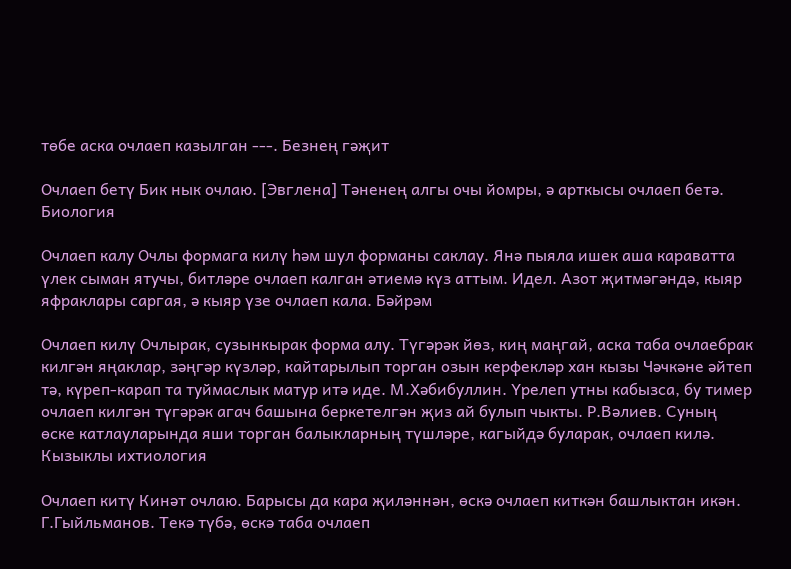төбе аска очлаеп казылган ---. Безнең гәҗит

Очлаеп бетү Бик нык очлаю. [Эвглена] Тәненең алгы очы йомры, ә арткысы очлаеп бетә. Биология

Очлаеп калу Очлы формага килү һәм шул форманы саклау. Янә пыяла ишек аша караватта үлек сыман ятучы, битләре очлаеп калган әтиемә күз аттым. Идел. Азот җитмәгәндә, кыяр яфраклары саргая, ә кыяр үзе очлаеп кала. Бәйрәм

Очлаеп килү Очлырак, сузынкырак форма алу. Түгәрәк йөз, киң маңгай, аска таба очлаебрак килгән яңаклар, зәңгәр күзләр, кайтарылып торган озын керфекләр хан кызы Чәчкәне әйтеп тә, күреп-карап та туймаслык матур итә иде. М.Хәбибуллин. Үрелеп утны кабызса, бу тимер очлаеп килгән түгәрәк агач башына беркетелгән җиз ай булып чыкты. Р.Вәлиев. Суның өске катлауларында яши торган балыкларның түшләре, кагыйдә буларак, очлаеп килә. Кызыклы ихтиология

Очлаеп китү Кинәт очлаю. Барысы да кара җиләннән, өскә очлаеп киткән башлыктан икән. Г.Гыйльманов. Текә түбә, өскә таба очлаеп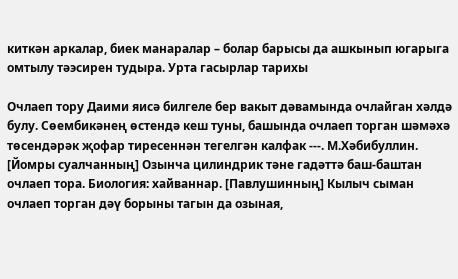киткән аркалар, биек манаралар – болар барысы да ашкынып югарыга омтылу тәэсирен тудыра. Урта гасырлар тарихы

Очлаеп тору Даими яисә билгеле бер вакыт дәвамында очлайган хәлдә булу. Сөембикәнең өстендә кеш туны, башында очлаеп торган шәмәхә төсендәрәк җофар тиресеннән тегелгән калфак ---. М.Хәбибуллин. [Йомры суалчанның] Озынча цилиндрик тәне гадәттә баш-баштан очлаеп тора. Биология: хайваннар. [Павлушинның] Кылыч сыман очлаеп торган дәү борыны тагын да озыная,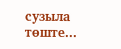сузыла төште...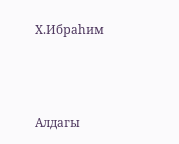Х.Ибраһим



Алдагы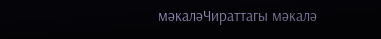мәкаләЧираттагы мәкалә